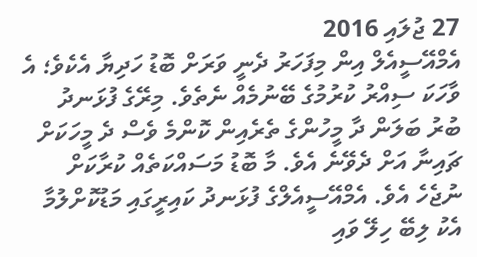27 ޖުލައި 2016
އެމްއޭސީއެލް އިން މިފަހަރު ދެނީ ވަރަށް ބޮޑު ހަދިޔާ އެކެވެ؛ އެ ވާހަކަ ސިއްރު ކުރުމުގެ ބޭނުމެއް ނެތެވެ. މިރޭގެ ފުޅަނދު ބުރު ބަލަން ދާ މީހުންގެ ތެރެއިން ކޮންމެ ވެސް ދެ މީހަކަށް ޗައިނާ އަށް ދެވޭނެ އެވެ. މާ ބޮޑު މަސައްކަތެއް ކުރާކަށް ނުޖެހެ އެވެ. އެމްއޭސީއެލްގެ ފުޅަނދު ކައިރީގައި މަޑުކޮށްލުމާ އެކު ލިބޭ ހިލޭ ވައި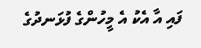ފައި އާ އެކު އެ މީހުންގެ ފުޅަނދުގެ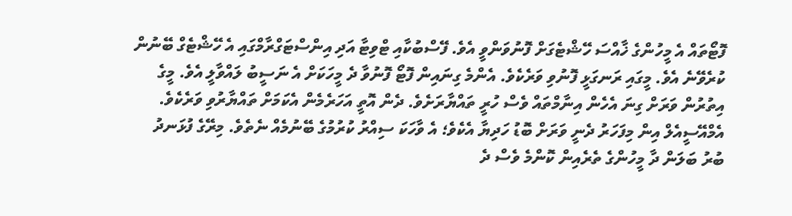ފޮޓޯތައް އެ މީހުންގެ ޚާއްސަ ހޭޝްޓެގަށް ފޮނުވަންވީ އެވެ. ފޭސްބުކާއި ޓްވިޓާ އަދި އިންސްޓަގްރާމްގައި އެ ހޭޝްޓެގް ބޭނުން ކުރެވޭނެ އެވެ. މީގައި ރަނގަޅީ ފޮނުވި ވަރެކެވެ. އެންމެ ގިނައިން ފޮޓޯ ފޮނުވާ ދެ މީހަކަށް އެ ނަސީބު ލައްވާލީ އެވެ. މީގެ އިތުރުން ވަރަށް ގިނަ އެހެން އިނާމްތައް ވެސް ހުރީ ތައްޔާރަށެވެ. ދެން އޮތީ އަހަރެމެން އެކަމަށް ތައްޔާރުވި ވަރެކެވެ.
އެމްއޭސީއެލް އިން މިފަހަރު ދެނީ ވަރަށް ބޮޑު ހަދިޔާ އެކެވެ؛ އެ ވާހަކަ ސިއްރު ކުރުމުގެ ބޭނުމެއް ނެތެވެ. މިރޭގެ ފުޅަނދު ބުރު ބަލަން ދާ މީހުންގެ ތެރެއިން ކޮންމެ ވެސް ދެ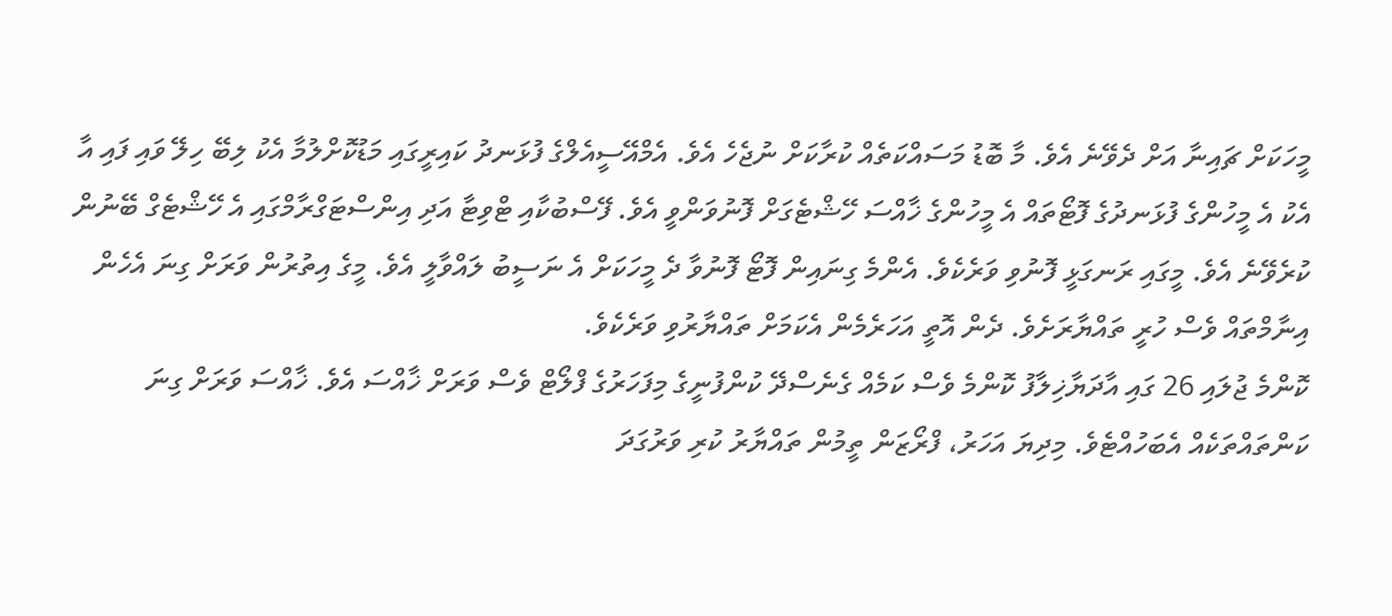މީހަކަށް ޗައިނާ އަށް ދެވޭނެ އެވެ. މާ ބޮޑު މަސައްކަތެއް ކުރާކަށް ނުޖެހެ އެވެ. އެމްއޭސީއެލްގެ ފުޅަނދު ކައިރީގައި މަޑުކޮށްލުމާ އެކު ލިބޭ ހިލޭ ވައި ފައި އާ އެކު އެ މީހުންގެ ފުޅަނދުގެ ފޮޓޯތައް އެ މީހުންގެ ޚާއްސަ ހޭޝްޓެގަށް ފޮނުވަންވީ އެވެ. ފޭސްބުކާއި ޓްވިޓާ އަދި އިންސްޓަގްރާމްގައި އެ ހޭޝްޓެގް ބޭނުން ކުރެވޭނެ އެވެ. މީގައި ރަނގަޅީ ފޮނުވި ވަރެކެވެ. އެންމެ ގިނައިން ފޮޓޯ ފޮނުވާ ދެ މީހަކަށް އެ ނަސީބު ލައްވާލީ އެވެ. މީގެ އިތުރުން ވަރަށް ގިނަ އެހެން އިނާމްތައް ވެސް ހުރީ ތައްޔާރަށެވެ. ދެން އޮތީ އަހަރެމެން އެކަމަށް ތައްޔާރުވި ވަރެކެވެ.
ކޮންމެ ޖުލައި 26 ގައި އާދަޔާޚިލާފު ކޮންމެ ވެސް ކަމެއް ގެނެސްދޭ ކުންފުނީގެ މިފަހަރުގެ ފްލޯޓް ވެސް ވަރަށް ޚާއްސަ އެވެ. ޚާއްސަ ވަރަށް ގިނަ ކަންތައްތަކެއް އެބަހުއްޓެވެ. މިދިޔަ އަހަރު، ފްރޯޒަން ތީމުން ތައްޔާރު ކުރި ވަރުގަދަ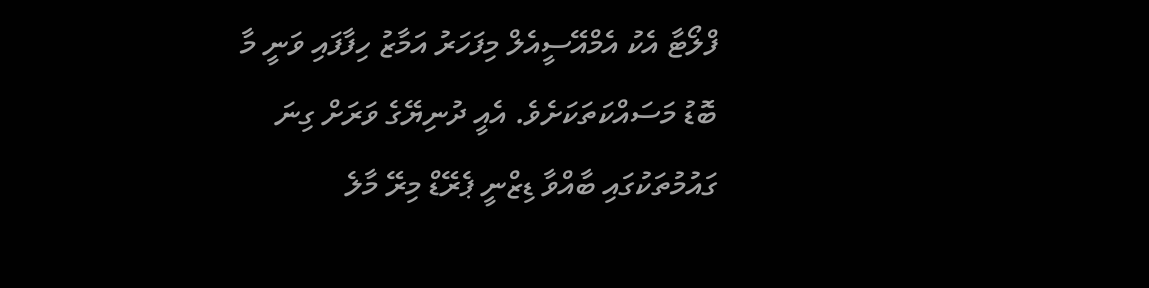ފްލޯޓާ އެކު އެމްއޭސީއެލް މިފަހަރު އަމާޒު ހިފާފައި ވަނީ މާ ބޮޑު މަސައްކަތަކަށެވެ. އެއީ ދުނިޔޭގެ ވަރަށް ގިނަ ގައުމުތަކުގައި ބާއްވާ ޑިޒްނީ ޕެރޭޑް މިރޭ މާލެ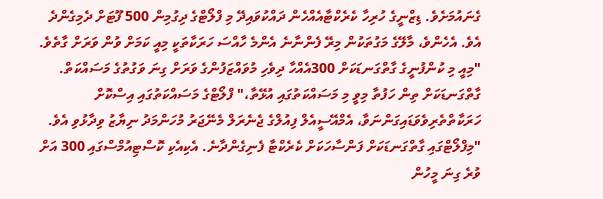ގެނައުމަށެވެ. ޑިޒްނީގެ ހުރިހާ ކެރެކްޓާއެއްހެން ދައްކުވައިދޭ މި ފްލޯޓްގެ ދިގުމިން 500 ފޫޓަށް ދެމިގެންދެ އެވެ. އެހެންވެ، މާލޭގެ މަގުތަކުން މިރޭ ފެންނާނެ އެންމެ ހާއްސަ ހަރަކާތަކީ މިއީ ކަމަށް ވުން ވަރަށް ގާތެވެ.
"މިއީ މި ކުންފުނީގެ ގާތްގަނޑަކަށް 300އެއްހާ ދިވެހި މުވައްޒަފުންގެ ވަރަށް ގިނަ ވަގުތުގެ މަސައްކަތް. ގާތްގަނޑަކަށް ތިން ހަފުތާ މިވީ މި މަސައްކަތުގައި އުޅޭތާ،" ފްލޯޓްގެ މަސައްކަތުގައި އިސްކޮށް ހަރަކާތްތެރިވެވަޑައިގަންނަވާ، އެމްއޭސީއެލް ފިއުލްގެ ޖެނެރަލް މެނޭޖަރު މުހަންމަދު ނިޔާޒު ވިދާޅުވި އެވެ. "މިފްލޯޓްގައި ގާތްގަނޑަކަށް ފަންސާހަކަށް ކެރެކްޓާ ފެނިގެންދާނެ. އެކިއެކި ކޮސްޓިއުމްސްގައި 300 އަށް ވުރެ ގިނަ މީހުން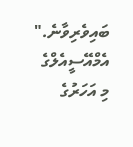ބައިވެރިވާނެ."
އެމްއޭސީއެލްގެ މި އަހަރުގެ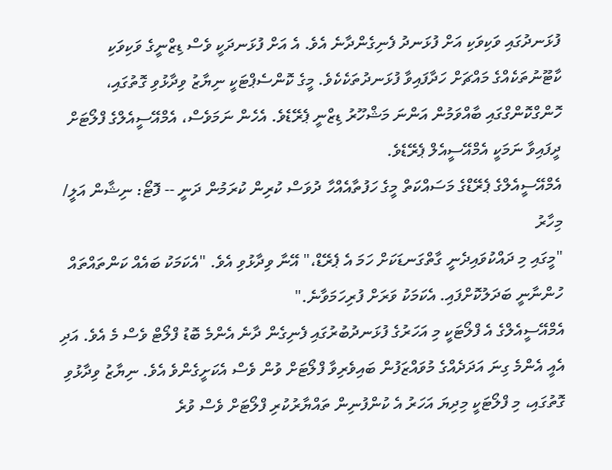ފުޅަނދުގައި ވަކިވަކި އަށް ފުޅަނދު ފެނިގެންދާނެ އެވެ. އެ އަށް ފުޅަނދަކީ ވެސް ޑިޒްނީގެ ވަކިވަކި ކާޓޫނުތަކެއްގެ މައްޗަށް ހަދާފައިވާ ފުޅަނދުތަކެކެވެ. މީގެ ކޮންސެޕްޓަކީ ނިޔާޒު ވިދާޅުވި ގޮތުގައި، ހޮންގްކޮންގްގައި ބާއްވަމުން އަންނަ މަޝްހޫރު ޑިޒްނީ ޕެރޭޑެވެ. އެހެން ނަމަވެސް، އެމްއޭސީއެލްގެ ފްލޯޓަށް ދީފައިވާ ނަމަކީ އެމްއޭސީއެލް ޕެރޭޑެވެ.
އެމްއޭސީއެލްގެ ޕެރޭޑްގެ މަސައްކަތް މީގެ ހަފުތާއެއްހާ ދުވަސް ކުރިން ކުރަމުން ދަނީ -- ފޮޓޯ: ނިޝާން އަލީ/ މިހާރު
"މީގައި މި ދައްކުވައިދެނީ ގާތްގަނޑަކަށް ހަމަ އެ ޕެރޭޑް،" އޭނާ ވިދާޅުވި އެވެ. "އެކަމަކު ބައެއް ކަންތައްތައް ހުންނާނީ ބަދަލުކޮށްފައި. އެކަމަކު ވަރަށް ފުރިހަމަވާނެ."
އެމްއޭސީއެލްގެ އެ ފްލޯޓަކީ މި އަހަރުގެ ފުޅަނދުބުރުގައި ފެނިގެން ދާނެ އެންމެ ބޮޑު ފްލޯޓް ވެސް މެ އެވެ. އަދި އެއީ އެންމެ ގިނަ އަދަދެއްގެ މުވައްޒަފުން ބައިވެރިވާ ފްލޯޓަށް ވުން ވެސް އެކަށީގެންވެ އެވެ. ނިޔާޒު ވިދާޅުވި ގޮތުގައި، މި ފްލޯޓަކީ މިދިޔަ އަހަރު އެ ކުންފުނިން ތައްޔާރުކުރި ފްލޯޓަށް ވެސް ވުރެ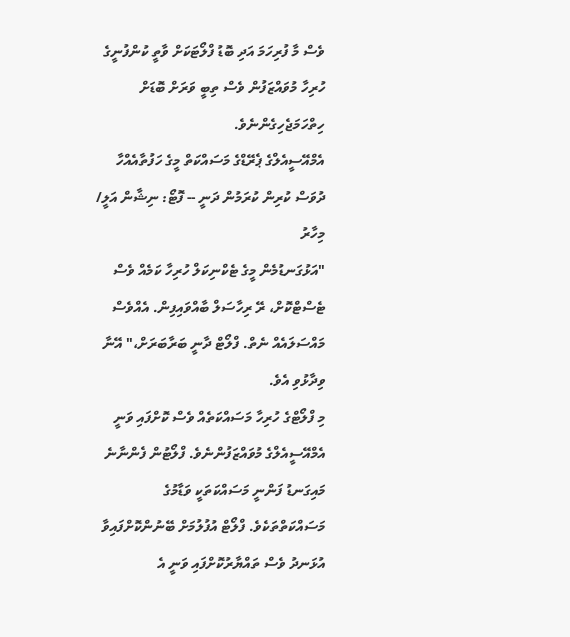ވެސް މާ ފުރިހަމަ އަދި ބޮޑު ފްލޯޓަކަށް ވާތީ ކުންފުނީގެ ހުރިހާ މުވައްޒަފުން ވެސް ތިބީ ވަރަށް ބޮޑަށް ހިތްހަމަޖެހިގެންނެވެ.
އެމްއޭސީއެލްގެ ޕެރޭޑްގެ މަސައްކަތް މީގެ ހަފުތާއެއްހާ ދުވަސް ކުރިން ކުރަމުން ދަނީ -- ފޮޓޯ: ނިޝާން އަލީ/ މިހާރު
"އަޅުގަނޑުމެން މީގެ ޓެކްނިކަލް ހުރިހާ ކަމެއް ވެސް ޓެސްޓްކޮށް، ރޭ ރިހާސަލް ބާއްވައިފިން. އެއްވެސް މައްސަލައެއް ނެތް. ފްލޯޓް ދާނީ ބަރާބަރަށް،" އޭނާ ވިދާޅުވި އެވެ.
މި ފްލޯޓްގެ ހުރިހާ މަސައްކަތެއް ވެސް ކޮށްފައި ވަނީ އެމްއޭސީއެލްގެ މުވައްޒަފުންނެވެ. ފްލޯޓުން ފެންނާނެ މައިގަނޑު ފަންނީ މަސައްކަތަކީ ވަޑާމުގެ މަސައްކަތްތަކެވެ. ފްލޯޓް އުފުލުމަށް ބޭނުންކޮށްފައިވާ އުޅަނދު ވެސް ތައްޔާރުކޮށްފައި ވަނީ އެ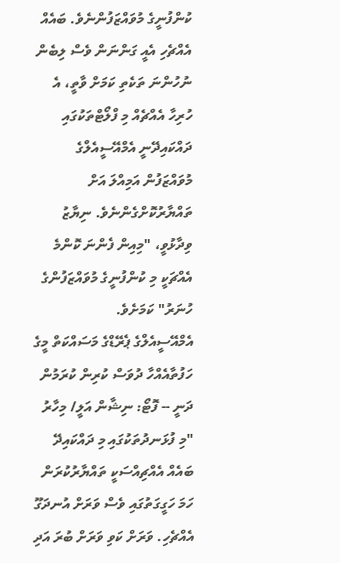ކުންފުނީގެ މުވައްޒަފުންނެވެ. ބައެއް އެއްޗެހި އެއީ ގަންނަން ވެސް ލިބެން ނުހުންނަ ތަކެތި ކަމަށް ވާތީ، އެ ހުރިހާ އެއްޗެއް މި ފްލޯޓްތަކުގައި ދައްކައިދޭނީ އެމްއޭސީއެލްގެ މުވައްޒަފުން އަމިއްލަ އަށް ތައްޔާރުކޮށްގެންނެވެ. ނިޔާޒު ވިދާޅުވީ، "މިއިން ފެންނަ ކޮންމެ އެއްޗަކީ މި ކުންފުނީގެ މުވައްޒަފުންގެ ހުނަރު" ކަމަށެވެ.
އެމްއޭސީއެލްގެ ޕެރޭޑްގެ މަސައްކަތް މީގެ ހަފުތާއެއްހާ ދުވަސް ކުރިން ކުރަމުން ދަނީ -- ފޮޓޯ: ނިޝާން އަލީ/ މިހާރު
"މި ފުޅަނދުތަކުގައި މި ދައްކައިދޭ ބައެއް އެއްޗިއްސަކީ ތައްޔާރުކުރަން ހަމަ ހަގީގަތުގައި ވެސް ވަރަށް އުނދަގޫ އެއްޗެހި. ވަރަށް ކަވި ވަރަށް ބުރަ އަދި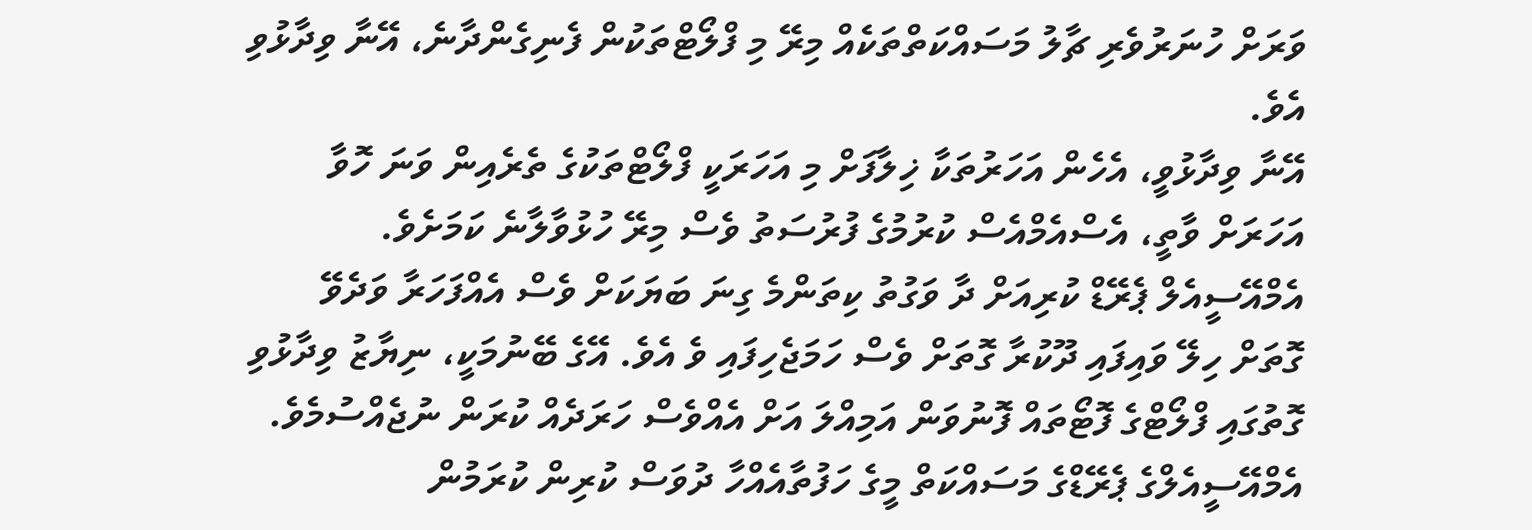ވަރަށް ހުނަރުވެރި ޗާލު މަސައްކަތްތަކެއް މިރޭ މި ފްލޯޓްތަކުން ފެނިގެންދާނެ، އޭނާ ވިދާޅުވި އެވެ.
އޭނާ ވިދާޅުވީ، އެހެން އަހަރުތަކާ ޚިލާފަށް މި އަހަރަކީ ފްލޯޓްތަކުގެ ތެރެއިން ވަނަ ހޮވާ އަހަރަށް ވާތީ، އެސްއެމްއެސް ކުރުމުގެ ފުރުސަތު ވެސް މިރޭ ހުޅުވާލާނެ ކަމަށެވެ.
އެމްއޭސީއެލް ޕެރޭޑް ކުރިއަށް ދާ ވަގުތު ކިތަންމެ ގިނަ ބަޔަކަށް ވެސް އެއްފަހަރާ ވަދެވޭ ގޮތަށް ހިލޭ ވައިފައި ދޫކުރާ ގޮތަށް ވެސް ހަމަޖެހިފައި ވެ އެވެ. އޭގެ ބޭނުމަކީ، ނިޔާޒު ވިދާޅުވި ގޮތުގައި ފްލޯޓްގެ ފޮޓޯތައް ފޮނުވަން އަމިއްލަ އަށް އެއްވެސް ހަރަދެއް ކުރަން ނުޖެއްސުމެވެ.
އެމްއޭސީއެލްގެ ޕެރޭޑްގެ މަސައްކަތް މީގެ ހަފުތާއެއްހާ ދުވަސް ކުރިން ކުރަމުން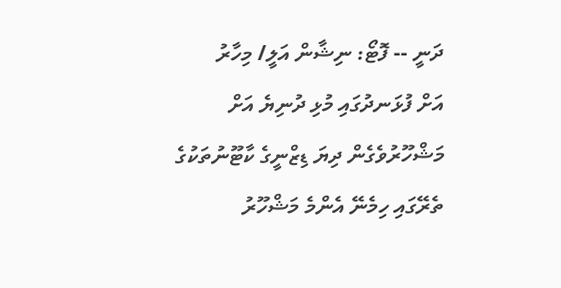ދަނީ -- ފޮޓޯ: ނިޝާން އަލީ/ މިހާރު
އަށް ފުޅަނދުގައި މުޅި ދުނިޔެ އަށް މަޝްހޫރުވެގެން ދިޔަ ޑިޒްނީގެ ކާޓޫނުތަކުގެ ތެރޭގައި ހިމެނޭ އެންމެ މަޝްހޫރު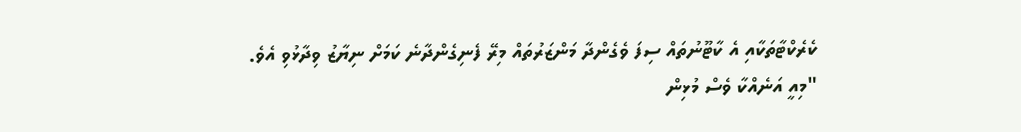ކެރެކްޓާތަކާއި އެ ކާޓޫނުތައް ސިފަ ވެގެންދާ މަންޒަރުތައް މިރޭ ފެނިގެންދާނެ ކަމަށް ނިޔާޒު ވިދާޅުވި އެވެ.
"މިއީ އަނެއްކާ ވެސް މުޅިން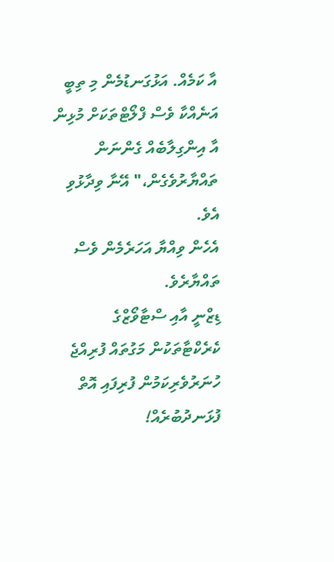އާ ކަމެއް. އަޅުގަނޑުމެން މި ތިބީ އަނެއްކާ ވެސް ފްލޯޓްތަކަށް މުޅިން އާ އިންގިލާބެއް ގެންނަން ތައްޔާރުވެގެން،" އޭނާ ވިދާޅުވި އެވެ.
އެހެން ވިއްޔާ އަހަރެމެން ވެސް ތައްޔާރެވެ.
ޑިޒްނީ އާއި ސްޓާވޯޒްގެ ކެރެކްޓާތަކުން މަގުތައް ފުރިއްޖެ
ހުނަރުވެރިކަމުން ފުރިފައި އޮތް ފުޅަނދުބުރެއް!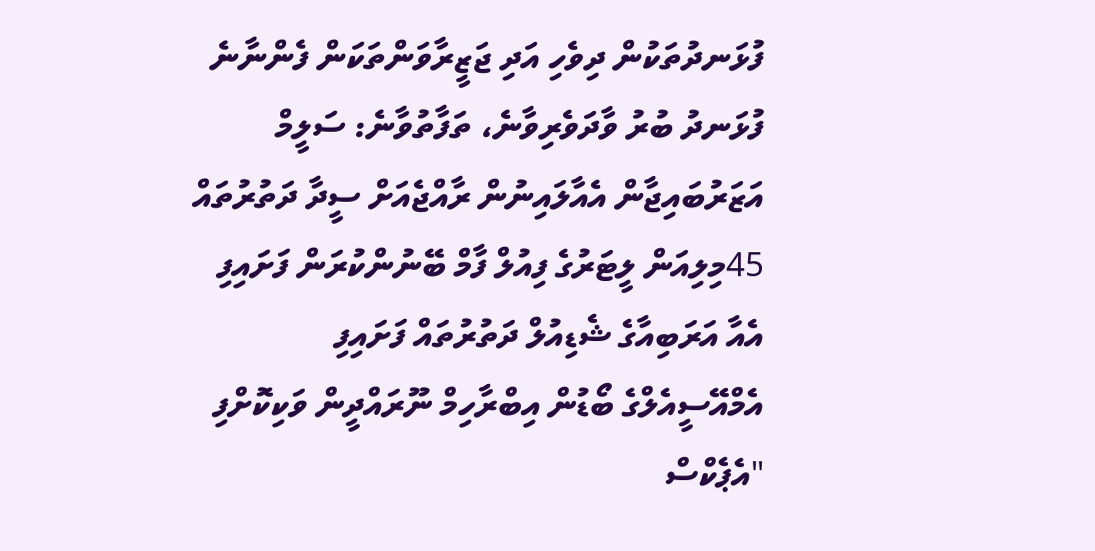ފުޅަނދުތަކުން ދިވެހި އަދި ޖަޒީރާވަންތަކަން ފެންނާނެ
ފުޅަނދު ބުރު ވާދަވެރިވާނެ، ތަފާތުވާނެ: ސަލީމް
އަޒަރުބައިޖާން އެއާލައިނުން ރާއްޖެއަށް ސީދާ ދަތުރުތައް
45މިލިއަން ލީޓަރުގެ ފިއުލް ފާމް ބޭނުންކުރަން ފަށައިފި
އެއާ އަރަބިއާގެ ޝެޑިއުލް ދަތުރުތައް ފަށައިފި
އެމްއޭސީއެލްގެ ބޯޑުން އިބްރާހިމް ނޫރައްދީން ވަކިކޮށްފި
"އެޕެކްސް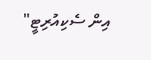އިން ސެކިއުރިޓީ"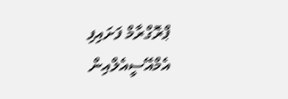ޕްރޮގްރާމް ފަށައިފި
އެމްއޭސީއެލްއިން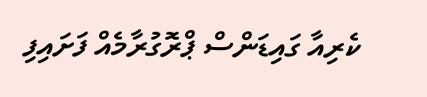ކެރިއާ ގައިޑަންސް ޕްރޮގުރާމެއް ފަށައިފި